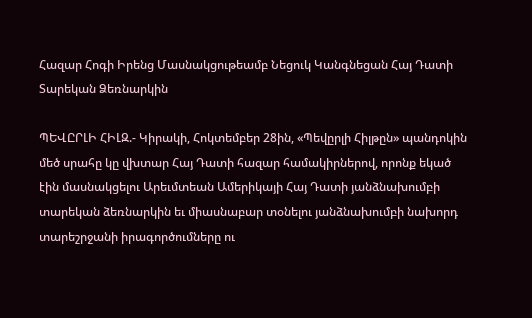Հազար Հոգի Իրենց Մասնակցութեամբ Նեցուկ Կանգնեցան Հայ Դատի Տարեկան Ձեռնարկին

ՊԵՎԸՐԼԻ ՀԻԼԶ.- Կիրակի, Հոկտեմբեր 28ին, «Պեվըրլի Հիլթըն» պանդոկին մեծ սրահը կը վխտար Հայ Դատի հազար համակիրներով, որոնք եկած էին մասնակցելու Արեւմտեան Ամերիկայի Հայ Դատի յանձնախումբի տարեկան ձեռնարկին եւ միասնաբար տօնելու յանձնախումբի նախորդ տարեշրջանի իրագործումները ու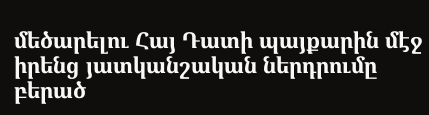մեծարելու Հայ Դատի պայքարին մէջ իրենց յատկանշական ներդրումը բերած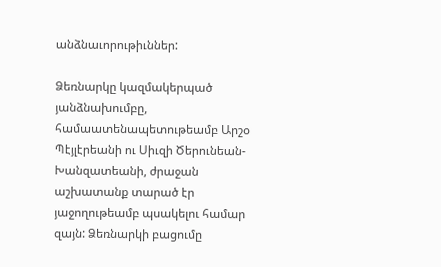անձնաւորութիւններ:

Ձեռնարկը կազմակերպած յանձնախումբը, համաատենապետութեամբ Արշօ Պէյլէրեանի ու Սիւզի Ծերունեան-Խանզատեանի, ժրաջան աշխատանք տարած էր յաջողութեամբ պսակելու համար զայն: Ձեռնարկի բացումը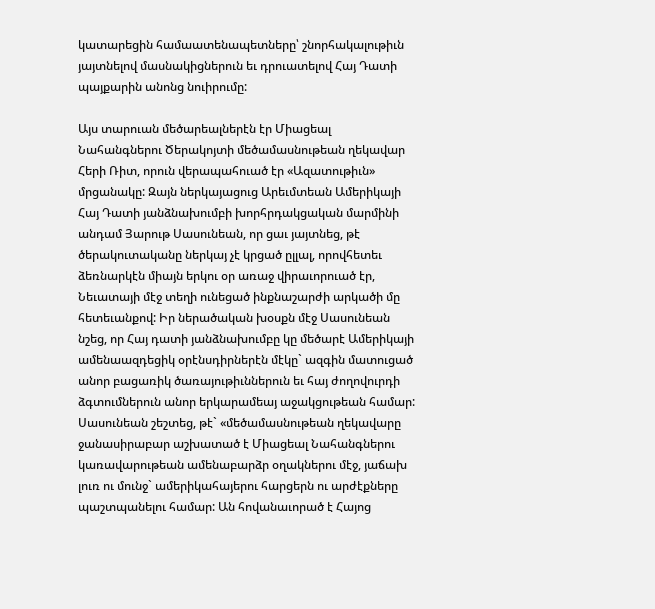կատարեցին համաատենապետները՝ շնորհակալութիւն յայտնելով մասնակիցներուն եւ դրուատելով Հայ Դատի պայքարին անոնց նուիրումը:

Այս տարուան մեծարեալներէն էր Միացեալ Նահանգներու Ծերակոյտի մեծամասնութեան ղեկավար Հերի Ռիտ, որուն վերապահուած էր «Ազատութիւն» մրցանակը: Զայն ներկայացուց Արեւմտեան Ամերիկայի Հայ Դատի յանձնախումբի խորհրդակցական մարմինի անդամ Յարութ Սասունեան, որ ցաւ յայտնեց, թէ ծերակուտականը ներկայ չէ կրցած ըլլալ, որովհետեւ ձեռնարկէն միայն երկու օր առաջ վիրաւորուած էր, Նեւատայի մէջ տեղի ունեցած ինքնաշարժի արկածի մը հետեւանքով: Իր ներածական խօսքն մէջ Սասունեան նշեց, որ Հայ դատի յանձնախումբը կը մեծարէ Ամերիկայի ամենաազդեցիկ օրէնսդիրներէն մէկը` ազգին մատուցած անոր բացառիկ ծառայութիւններուն եւ հայ ժողովուրդի ձգտումներուն անոր երկարամեայ աջակցութեան համար: Սասունեան շեշտեց, թէ` «մեծամասնութեան ղեկավարը ջանասիրաբար աշխատած է Միացեալ Նահանգներու կառավարութեան ամենաբարձր օղակներու մէջ, յաճախ լուռ ու մունջ` ամերիկահայերու հարցերն ու արժէքները պաշտպանելու համար: Ան հովանաւորած է Հայոց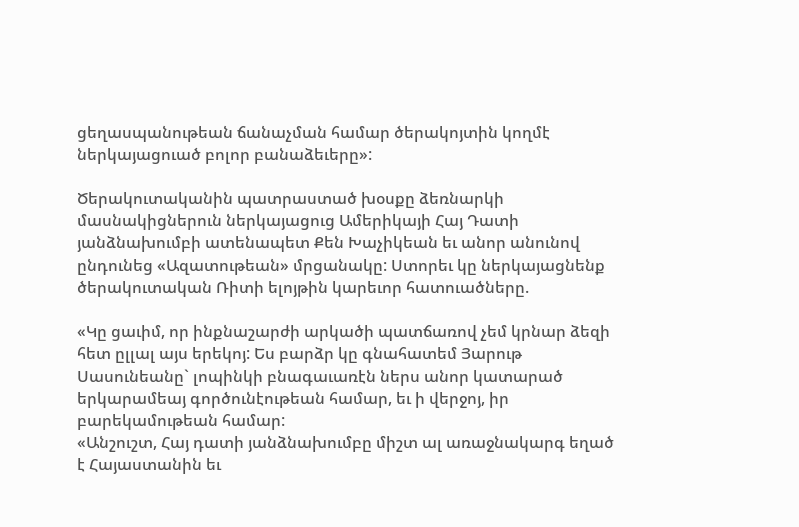ցեղասպանութեան ճանաչման համար ծերակոյտին կողմէ ներկայացուած բոլոր բանաձեւերը»:

Ծերակուտականին պատրաստած խօսքը ձեռնարկի մասնակիցներուն ներկայացուց Ամերիկայի Հայ Դատի յանձնախումբի ատենապետ Քեն Խաչիկեան եւ անոր անունով ընդունեց «Ազատութեան» մրցանակը: Ստորեւ կը ներկայացնենք ծերակուտական Ռիտի ելոյթին կարեւոր հատուածները.

«Կը ցաւիմ, որ ինքնաշարժի արկածի պատճառով չեմ կրնար ձեզի հետ ըլլալ այս երեկոյ: Ես բարձր կը գնահատեմ Յարութ Սասունեանը` լոպինկի բնագաւառէն ներս անոր կատարած երկարամեայ գործունէութեան համար, եւ ի վերջոյ, իր բարեկամութեան համար:
«Անշուշտ, Հայ դատի յանձնախումբը միշտ ալ առաջնակարգ եղած է Հայաստանին եւ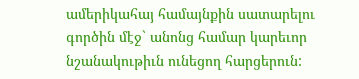ամերիկահայ համայնքին սատարելու գործին մէջ` անոնց համար կարեւոր նշանակութիւն ունեցող հարցերուն: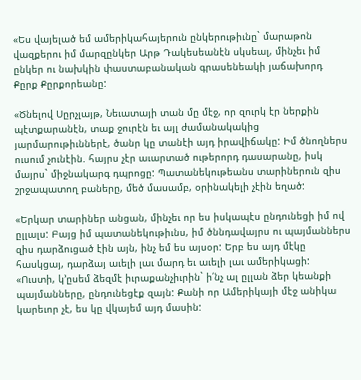«Ես վայելած եմ ամերիկահայերուն ընկերութիւնը` մարաթոն վազքերու իմ մարզընկեր Արթ Դակեսեանէն սկսեալ, մինչեւ իմ ընկեր ու նախկին փաստաբանական գրասենեակի յաճախորդ Քըրք Քըրքորեանը:

«Ծնելով Սըրչլայթ, Նեւատայի տան մը մէջ, որ զուրկ էր ներքին պէտքարանէն, տաք ջուրէն եւ այլ ժամանակակից յարմարութիւններէ, ծանր կը տանէի այդ իրավիճակը: Իմ ծնողներս ուսում չունէին. հայրս չէր աւարտած ութերորդ դասարանը, իսկ մայրս` միջնակարգ դպրոցը: Պատանեկութեանս տարիներուն զիս շրջապատող բաները, մեծ մասամբ, օրինակելի չէին եղած:

«Երկար տարիներ անցան, մինչեւ որ ես իսկապէս ընդունեցի իմ ով ըլլալս: Բայց իմ պատանեկութիւնս, իմ ծննդավայրս ու պայմաններս զիս դարձուցած էին այն, ինչ եմ ես այսօր: Երբ ես այդ մէկը հասկցայ, դարձայ աւելի լաւ մարդ եւ աւելի լաւ ամերիկացի:
«Ուստի, կ’ըսեմ ձեզմէ իւրաքանչիւրին` ի՛նչ ալ ըլլան ձեր կեանքի պայմանները, ընդունեցէք զայն: Քանի որ Ամերիկայի մէջ անիկա կարեւոր չէ, ես կը վկայեմ այդ մասին: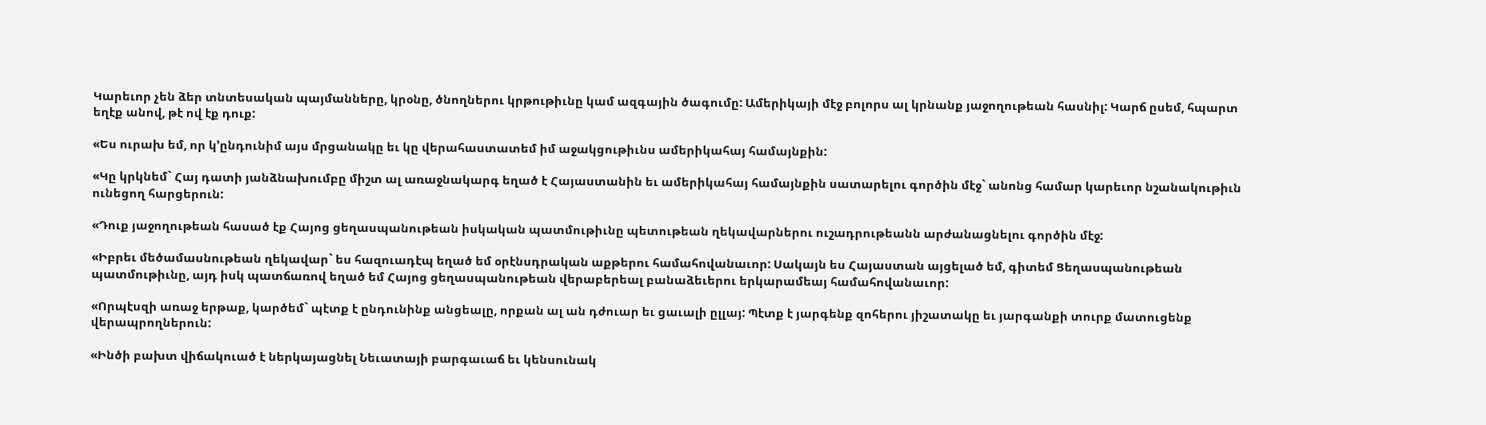Կարեւոր չեն ձեր տնտեսական պայմանները, կրօնը, ծնողներու կրթութիւնը կամ ազգային ծագումը: Ամերիկայի մէջ բոլորս ալ կրնանք յաջողութեան հասնիլ: Կարճ ըսեմ, հպարտ եղէք անով, թէ ով էք դուք:

«Ես ուրախ եմ, որ կ’ընդունիմ այս մրցանակը եւ կը վերահաստատեմ իմ աջակցութիւնս ամերիկահայ համայնքին:

«Կը կրկնեմ` Հայ դատի յանձնախումբը միշտ ալ առաջնակարգ եղած է Հայաստանին եւ ամերիկահայ համայնքին սատարելու գործին մէջ` անոնց համար կարեւոր նշանակութիւն ունեցող հարցերուն:

«Դուք յաջողութեան հասած էք Հայոց ցեղասպանութեան իսկական պատմութիւնը պետութեան ղեկավարներու ուշադրութեանն արժանացնելու գործին մէջ:

«Իբրեւ մեծամասնութեան ղեկավար` ես հազուադէպ եղած եմ օրէնսդրական աքթերու համահովանաւոր: Սակայն ես Հայաստան այցելած եմ, գիտեմ Ցեղասպանութեան պատմութիւնը, այդ իսկ պատճառով եղած եմ Հայոց ցեղասպանութեան վերաբերեալ բանաձեւերու երկարամեայ համահովանաւոր:

«Որպէսզի առաջ երթաք, կարծեմ` պէտք է ընդունինք անցեալը, որքան ալ ան դժուար եւ ցաւալի ըլլայ: Պէտք է յարգենք զոհերու յիշատակը եւ յարգանքի տուրք մատուցենք վերապրողներուն:

«Ինծի բախտ վիճակուած է ներկայացնել Նեւատայի բարգաւաճ եւ կենսունակ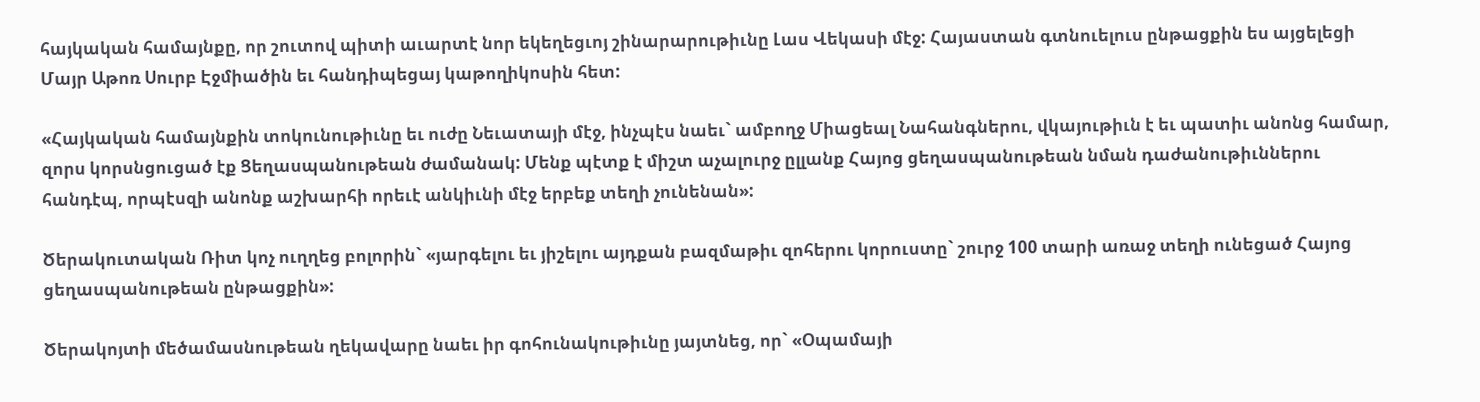հայկական համայնքը, որ շուտով պիտի աւարտէ նոր եկեղեցւոյ շինարարութիւնը Լաս Վեկասի մէջ: Հայաստան գտնուելուս ընթացքին ես այցելեցի Մայր Աթոռ Սուրբ Էջմիածին եւ հանդիպեցայ կաթողիկոսին հետ:

«Հայկական համայնքին տոկունութիւնը եւ ուժը Նեւատայի մէջ, ինչպէս նաեւ` ամբողջ Միացեալ Նահանգներու, վկայութիւն է եւ պատիւ անոնց համար, զորս կորսնցուցած էք Ցեղասպանութեան ժամանակ: Մենք պէտք է միշտ աչալուրջ ըլլանք Հայոց ցեղասպանութեան նման դաժանութիւններու հանդէպ, որպէսզի անոնք աշխարհի որեւէ անկիւնի մէջ երբեք տեղի չունենան»:

Ծերակուտական Ռիտ կոչ ուղղեց բոլորին` «յարգելու եւ յիշելու այդքան բազմաթիւ զոհերու կորուստը` շուրջ 100 տարի առաջ տեղի ունեցած Հայոց ցեղասպանութեան ընթացքին»:

Ծերակոյտի մեծամասնութեան ղեկավարը նաեւ իր գոհունակութիւնը յայտնեց, որ` «Օպամայի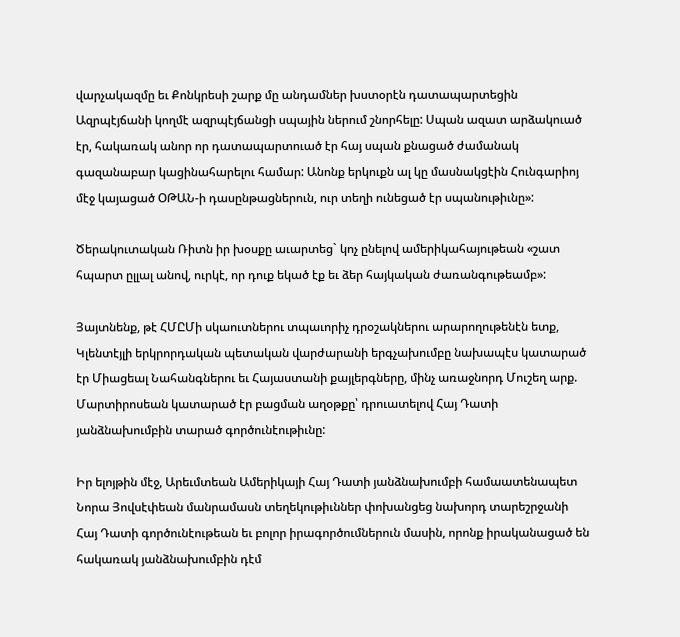վարչակազմը եւ Քոնկրեսի շարք մը անդամներ խստօրէն դատապարտեցին Ազրպէյճանի կողմէ ազրպէյճանցի սպային ներում շնորհելը: Սպան ազատ արձակուած էր, հակառակ անոր որ դատապարտուած էր հայ սպան քնացած ժամանակ գազանաբար կացինահարելու համար: Անոնք երկուքն ալ կը մասնակցէին Հունգարիոյ մէջ կայացած ՕԹԱՆ-ի դասընթացներուն, ուր տեղի ունեցած էր սպանութիւնը»:

Ծերակուտական Ռիտն իր խօսքը աւարտեց` կոչ ընելով ամերիկահայութեան «շատ հպարտ ըլլալ անով, ուրկէ, որ դուք եկած էք եւ ձեր հայկական ժառանգութեամբ»:

Յայտնենք, թէ ՀՄԸՄի սկաուտներու տպաւորիչ դրօշակներու արարողութենէն ետք, Կլենտէյլի երկրորդական պետական վարժարանի երգչախումբը նախապէս կատարած էր Միացեալ Նահանգներու եւ Հայաստանի քայլերգները, մինչ առաջնորդ Մուշեղ արք. Մարտիրոսեան կատարած էր բացման աղօթքը՝ դրուատելով Հայ Դատի յանձնախումբին տարած գործունէութիւնը:

Իր ելոյթին մէջ, Արեւմտեան Ամերիկայի Հայ Դատի յանձնախումբի համաատենապետ Նորա Յովսէփեան մանրամասն տեղեկութիւններ փոխանցեց նախորդ տարեշրջանի Հայ Դատի գործունէութեան եւ բոլոր իրագործումներուն մասին, որոնք իրականացած են հակառակ յանձնախումբին դէմ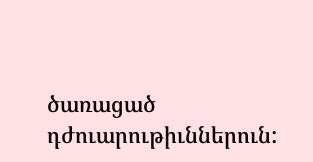ծառացած դժուարութիւններուն: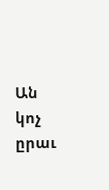Ան կոչ ըրաւ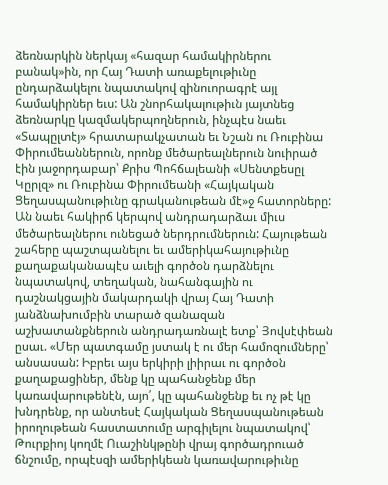ձեռնարկին ներկայ «հազար համակիրներու բանակ»ին, որ Հայ Դատի առաքելութիւնը ընդարձակելու նպատակով զինուորագրէ այլ համակիրներ եւս: Ան շնորհակալութիւն յայտնեց ձեռնարկը կազմակերպողներուն, ինչպէս նաեւ «Տապըլտէյ» հրատարակչատան եւ Նշան ու Ռուբինա Փիրումեաններուն, որոնք մեծարեալներուն նուիրած էին յաջորդաբար՝ Քրիս Պոհճալեանի «Սենտքեսըլ Կըրլզ» ու Ռուբինա Փիրումեանի «Հայկական Ցեղասպանութիւնը գրականութեան մէ»ջ հատորները: Ան նաեւ հակիրճ կերպով անդրադարձաւ միւս մեծարեալներու ունեցած ներդրումներուն: Հայութեան շահերը պաշտպանելու եւ ամերիկահայութիւնը քաղաքականապէս աւելի գործօն դարձնելու նպատակով, տեղական, նահանգային ու դաշնակցային մակարդակի վրայ Հայ Դատի յանձնախումբին տարած զանազան աշխատանքներուն անդրադառնալէ ետք՝ Յովսէփեան ըսաւ. «Մեր պատգամը յստակ է ու մեր համոզումները՝ անսասան: Իբրեւ այս երկիրի լիիրաւ ու գործօն քաղաքացիներ, մենք կը պահանջենք մեր կառավարութենէն, այո՛, կը պահանջենք եւ ոչ թէ կը խնդրենք, որ անտեսէ Հայկական Ցեղասպանութեան իրողութեան հաստատումը արգիլելու նպատակով՝ Թուրքիոյ կողմէ Ուաշինկթընի վրայ գործադրուած ճնշումը, որպէսզի ամերիկեան կառավարութիւնը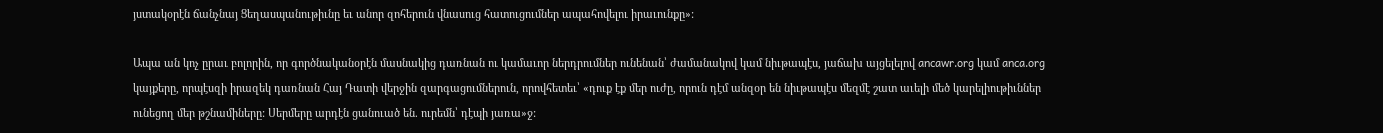յստակօրէն ճանչնայ Ցեղասպանութիւնը եւ անոր զոհերուն վնասուց հատուցումներ ապահովելու իրաւունքը»:

Ապա ան կոչ ըրաւ բոլորին, որ գործնականօրէն մասնակից դառնան ու կամաւոր ներդրումներ ունենան՝ ժամանակով կամ նիւթապէս, յաճախ այցելելով ancawr.org կամ anca.org կայքերը, որպէսզի իրազեկ դառնան Հայ Դատի վերջին զարգացումներուն, որովհետեւ՝ «դուք էք մեր ուժը, որուն դէմ անզօր են նիւթապէս մեզմէ շատ աւելի մեծ կարելիութիւններ ունեցող մեր թշնամիները: Սերմերը արդէն ցանուած են. ուրեմն՝ դէպի յառա»ջ: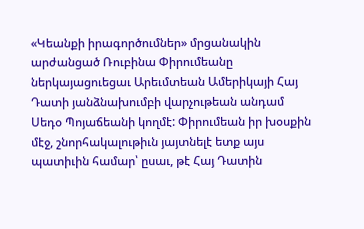«Կեանքի իրագործումներ» մրցանակին արժանցած Ռուբինա Փիրումեանը ներկայացուեցաւ Արեւմտեան Ամերիկայի Հայ Դատի յանձնախումբի վարչութեան անդամ Սեդօ Պոյաճեանի կողմէ: Փիրումեան իր խօսքին մէջ, շնորհակալութիւն յայտնելէ ետք այս պատիւին համար՝ ըսաւ, թէ Հայ Դատին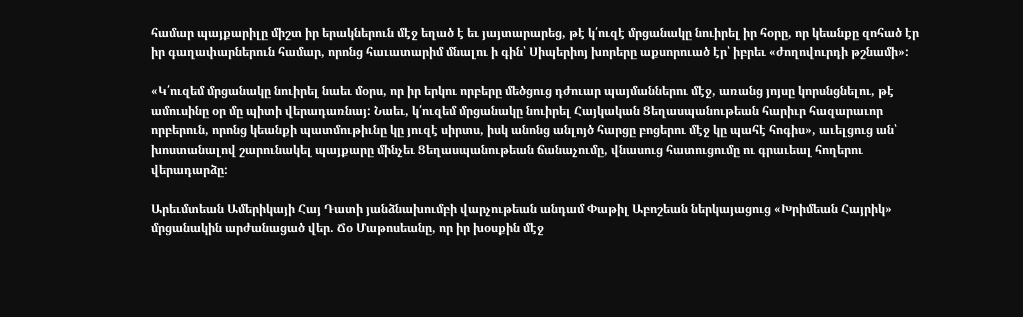համար պայքարիլը միշտ իր երակներուն մէջ եղած է եւ յայտարարեց, թէ կ՛ուզէ մրցանակը նուիրել իր հօրը, որ կեանքը զոհած էր իր գաղափարներուն համար, որոնց հաւատարիմ մնալու ի գին՝ Սիպերիոյ խորերը աքսորուած էր՝ իբրեւ «ժողովուրդի թշնամի»:

«Կ՛ուզեմ մրցանակը նուիրել նաեւ մօրս, որ իր երկու որբերը մեծցուց դժուար պայմաններու մէջ, առանց յոյսը կորսնցնելու, թէ ամուսինը օր մը պիտի վերադառնայ: Նաեւ, կ՛ուզեմ մրցանակը նուիրել Հայկական Ցեղասպանութեան հարիւր հազարաւոր որբերուն, որոնց կեանքի պատմութիւնը կը յուզէ սիրտս, իսկ անոնց անլոյծ հարցը բոցերու մէջ կը պահէ հոգիս», աւելցուց ան՝ խոստանալով շարունակել պայքարը մինչեւ Ցեղասպանութեան ճանաչումը, վնասուց հատուցումը ու գրաւեալ հողերու վերադարձը:

Արեւմտեան Ամերիկայի Հայ Դատի յանձնախումբի վարչութեան անդամ Փաթիլ Աբոշեան ներկայացուց «Խրիմեան Հայրիկ» մրցանակին արժանացած վեր. Ճօ Մաթոսեանը, որ իր խօսքին մէջ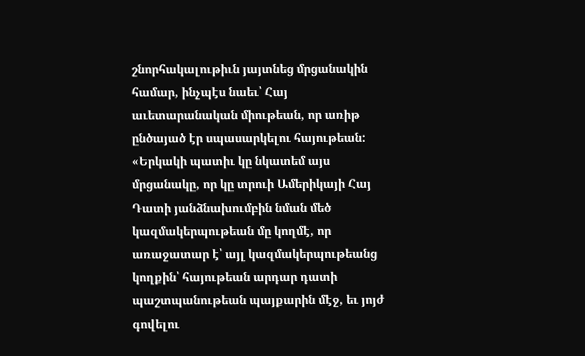շնորհակալութիւն յայտնեց մրցանակին համար, ինչպէս նաեւ՝ Հայ աւետարանական միութեան, որ առիթ ընծայած էր սպասարկելու հայութեան: «Երկակի պատիւ կը նկատեմ այս մրցանակը, որ կը տրուի Ամերիկայի Հայ Դատի յանձնախումբին նման մեծ կազմակերպութեան մը կողմէ, որ առաջատար է՝ այլ կազմակերպութեանց կողքին՝ հայութեան արդար դատի պաշտպանութեան պայքարին մէջ, եւ յոյժ գովելու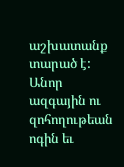աշխատանք տարած է: Անոր ազգային ու զոհողութեան ոգին եւ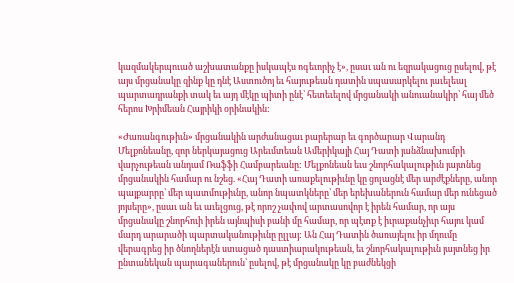կազմակերպուած աշխատանքը իսկապէս ոգեւորիչ է», ըսաւ ան ու եզրակացուց ըսելով, թէ այս մրցանակը զինք կը դնէ Աստուծոյ եւ հայութեան դատին սպասարկելու յաւելեալ պարտադրանքի տակ եւ այդ մէկը պիտի ընէ՝ հետեւելով մրցանակի անուանակիր՝ հայ մեծ հերոս Խրիմեան Հայրիկի օրինակին:

«Ժառանգութիւն» մրցանակին արժանացաւ բարերար եւ գործարար Վարանդ Մելքոնեանը, զոր ներկայացուց Արեւմտեան Ամերիկայի Հայ Դատի յանձնախումբի վարչութեան անդամ Ռաֆֆի Համբարեանը: Մելքոնեան եւս շնորհակալութիւն յայտնեց մրցանակին համար ու նշեց. «Հայ Դատի առաքելութիւնը կը ցոլացնէ մեր արժէքները, անոր պայքարրը՝ մեր պատմութիւնը, անոր նպատկները՝ մեր երեխաներուն համար մեր ունեցած յոյսերը», ըսաւ ան եւ աւելցուց, թէ որոշ չափով արտասովոր է իրեն համար, որ այս մրցանակը շնորհուի իրեն այնպիսի բանի մը համար, որ պէտք է իւրաքանչիւր հայու կամ մարդ արարածի պարտականութիւնը ըլլայ: Ան Հայ Դատին ծառայելու իր մղումը վերագրեց իր ծնողներէն ստացած դաստիարակութեան, եւ շնորհակալութիւն յայտնեց իր ընտանեկան պարագաներուն՝ ըսելով, թէ մրցանակը կը բաժնեկցի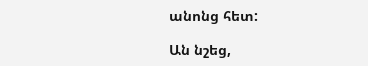անոնց հետ:

Ան նշեց,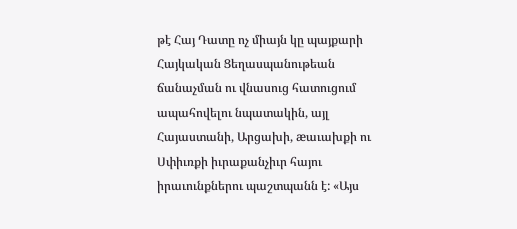թէ Հայ Դատը ոչ միայն կը պայքարի Հայկական Ցեղասպանութեան ճանաչման ու վնասուց հատուցում ապահովելու նպատակին, այլ Հայաստանի, Արցախի, æաւախքի ու Սփիւռքի իւրաքանչիւր հայու իրաւունքներու պաշտպանն է: «Այս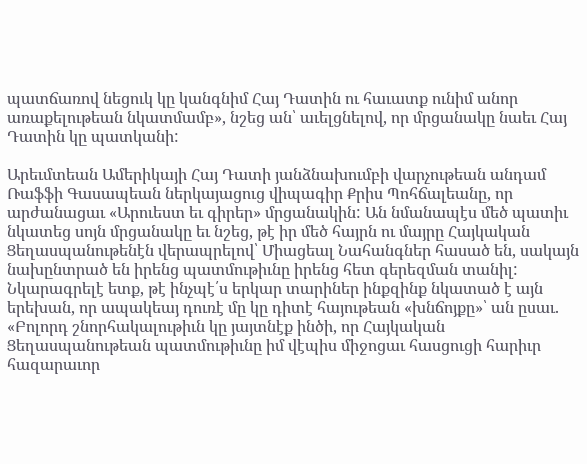պատճառով նեցուկ կը կանգնիմ Հայ Դատին ու հաւատք ունիմ անոր առաքելութեան նկատմամբ», նշեց ան՝ աւելցնելով, որ մրցանակը նաեւ Հայ Դատին կը պատկանի:

Արեւմտեան Ամերիկայի Հայ Դատի յանձնախումբի վարչութեան անդամ Ռաֆֆի Գասապեան ներկայացուց վիպագիր Քրիս Պոհճալեանը, որ արժանացաւ «Արուեստ եւ գիրեր» մրցանակին: Ան նմանապէս մեծ պատիւ նկատեց սոյն մրցանակը եւ նշեց, թէ իր մեծ հայրն ու մայրը Հայկական Ցեղասպանութենէն վերապրելով՝ Միացեալ Նահանգներ հասած են, սակայն նախընտրած են իրենց պատմութիւնը իրենց հետ գերեզման տանիլ: Նկարագրելէ ետք, թէ ինչպէ՛ս երկար տարիներ ինքզինք նկատած է այն երեխան, որ ապակեայ դուռէ մը կը դիտէ հայութեան «խնճոյքը»՝ ան ըսաւ. «Բոլորդ շնորհակալութիւն կը յայտնէք ինծի, որ Հայկական Ցեղասպանութեան պատմութիւնը իմ վէպիս միջոցաւ հասցուցի հարիւր հազարաւոր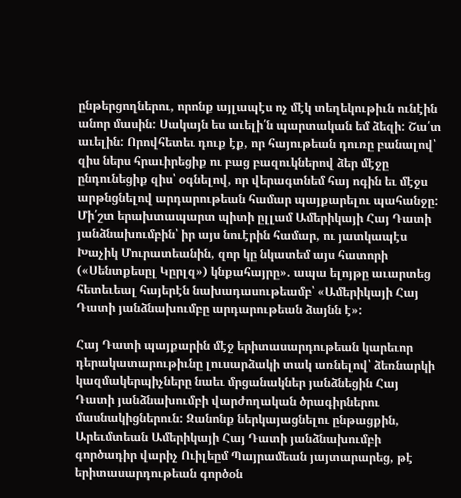ընթերցողներու, որոնք այլապէս ոչ մէկ տեղեկութիւն ունէին անոր մասին: Սակայն ես աւելի՛ն պարտական եմ ձեզի: Շա՛տ աւելին: Որովհետեւ դուք էք, որ հայութեան դուռը բանալով՝ զիս ներս հրաւիրեցիք ու բաց բազուկներով ձեր մէջը ընդունեցիք զիս՝ օգնելով, որ վերագտնեմ հայ ոգին եւ մէջս արթնցնելով արդարութեան համար պայքարելու պահանջը: Մի՛շտ երախտապարտ պիտի ըլլամ Ամերիկայի Հայ Դատի յանձնախումբին՝ իր այս նուէրին համար, ու յատկապէս Խաչիկ Մուրատեանին, զոր կը նկատեմ այս հատորի («Սենտքեսըլ Կըրլզ») կնքահայրը». ապա ելոյթը աւարտեց հետեւեալ հայերէն նախադասութեամբ՝ «Ամերիկայի Հայ Դատի յանձնախումբը արդարութեան ձայնն է»:

Հայ Դատի պայքարին մէջ երիտասարդութեան կարեւոր դերակատարութիւնը լուսարձակի տակ առնելով՝ ձեռնարկի կազմակերպիչները նաեւ մրցանակներ յանձնեցին Հայ Դատի յանձնախումբի վարժողական ծրագիրներու մասնակիցներուն: Զանոնք ներկայացնելու ընթացքին, Արեւմտեան Ամերիկայի Հայ Դատի յանձնախումբի գործադիր վարիչ Ուիլեըմ Պայրամեան յայտարարեց, թէ երիտասարդութեան գործօն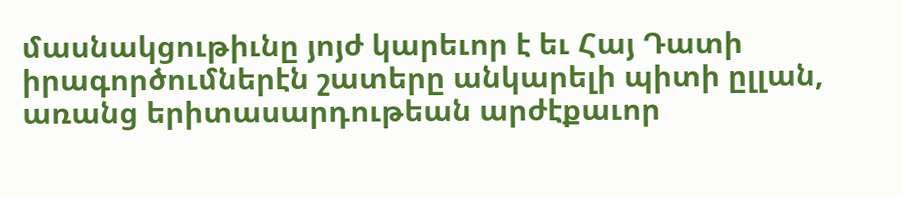մասնակցութիւնը յոյժ կարեւոր է եւ Հայ Դատի իրագործումներէն շատերը անկարելի պիտի ըլլան, առանց երիտասարդութեան արժէքաւոր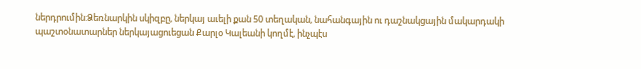ներդրումին:Ձեռնարկին սկիզբը, ներկայ աւելի քան 50 տեղական, նահանգային ու դաշնակցային մակարդակի պաշտօնատարներ ներկայացուեցան Քարլօ Կալեանի կողմէ, ինչպէս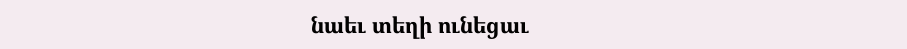նաեւ տեղի ունեցաւ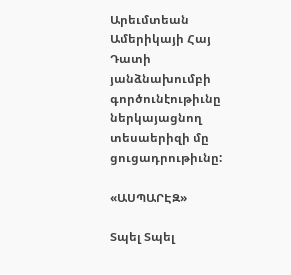Արեւմտեան Ամերիկայի Հայ Դատի յանձնախումբի գործունէութիւնը ներկայացնող տեսաերիզի մը ցուցադրութիւնը:

«ԱՍՊԱՐԷԶ»

Տպել Տպել